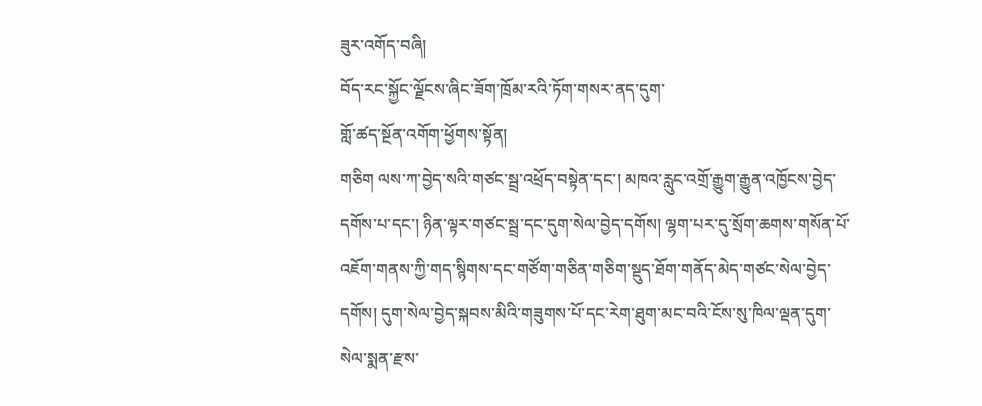ཟུར་འགོད་བཞི།
བོད་རང་སྐྱོང་ལྗོངས་ཞིང་ཟོག་ཁྲོམ་རའི་ཏོག་གསར་ནད་དུག་
གློ་ཚད་སྔོན་འགོག་ཕྱོགས་སྟོན།
གཅིག ལས་ཀ་བྱེད་སའི་གཙང་སྦྲ་འཕྲོད་བསྟེན་དང་། མཁའ་རླུང་འགྲོ་རྒྱུག་རྒྱུན་འཁྱོངས་བྱེད་དགོས་པ་དང་། ཉིན་ལྟར་གཙང་སྦྲ་དང་དུག་སེལ་བྱེད་དགོས། ལྷག་པར་དུ་སྲོག་ཆགས་གསོན་པོ་འཇོག་གནས་ཀྱི་གད་སྙིགས་དང་གཙོག་གཅིན་གཅིག་སྡུད་ཐོག་གནོད་མེད་གཙང་སེལ་བྱེད་དགོས། དུག་སེལ་བྱེད་སྐབས་མིའི་གཟུགས་པོ་དང་རེག་ཐུག་མང་བའི་ངོས་སུ་ཁིལ་ལྡན་དུག་སེལ་སྨན་རྫས་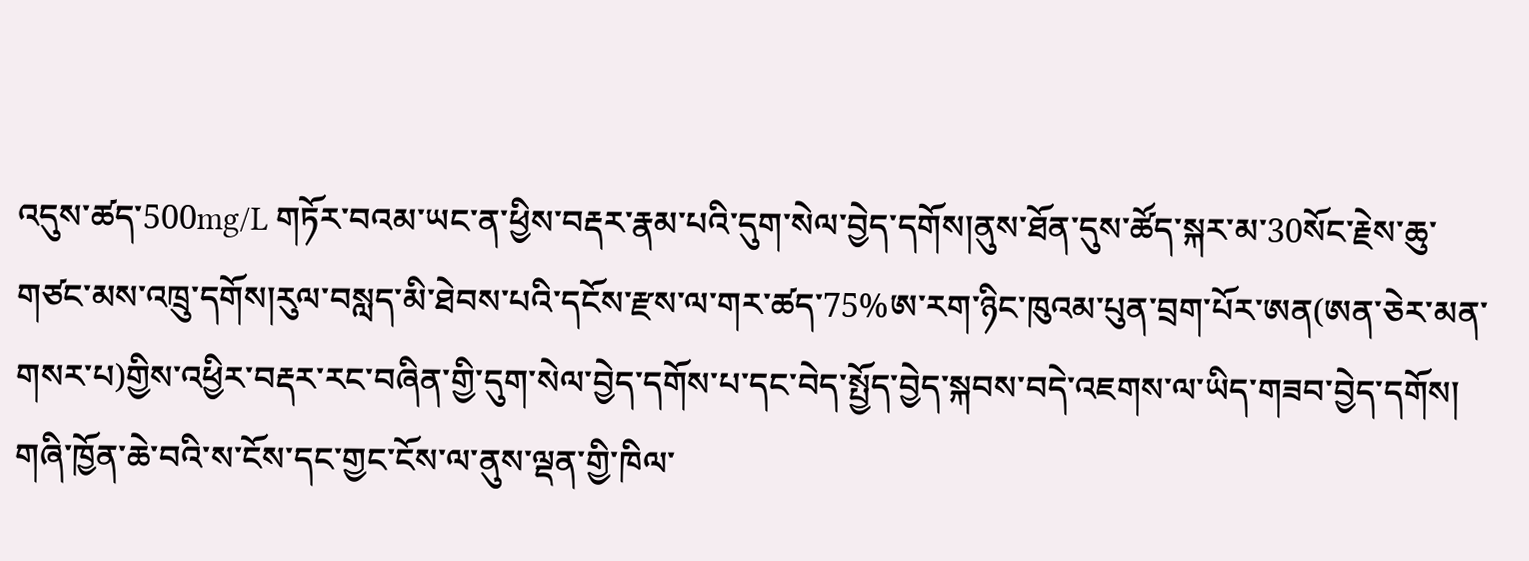འདུས་ཚད་500mg/L གཏོར་བའམ་ཡང་ན་ཕྱིས་བརྡར་རྣམ་པའི་དུག་སེལ་བྱེད་དགོས།ནུས་ཐོན་དུས་ཚོད་སྐར་མ་30སོང་རྗེས་ཆུ་གཙང་མས་འཁྲུ་དགོས།རུལ་བསླད་མི་ཐེབས་པའི་དངོས་རྫས་ལ་གར་ཚད་75%ཨ་རག་ཉིང་ཁུའམ་པུན་བྲག་པོར་ཨན(ཨན་ཅེར་མན་གསར་པ)གྱིས་འཕྱིར་བརྡར་རང་བཞིན་གྱི་དུག་སེལ་བྱེད་དགོས་པ་དང་བེད་སྤྱོད་བྱེད་སྐབས་བདེ་འཇགས་ལ་ཡིད་གཟབ་བྱེད་དགོས། གཞི་ཁྱོན་ཆེ་བའི་ས་ངོས་དང་གྱང་ངོས་ལ་ནུས་ལྡན་གྱི་ཁིལ་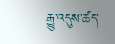རྒྱུ་འདུས་ཚད་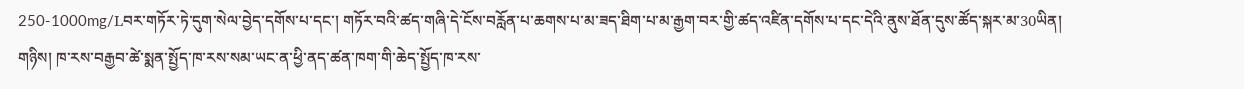250-1000mg/Lབར་གཏོར་ཏེ་དུག་སེལ་བྱེད་དགོས་པ་དང་། གཏོར་བའི་ཚད་གཞི་དེ་ངོས་བརློན་པ་ཆགས་པ་མ་ཟད་ཐིག་པ་མ་རྒྱག་བར་གྱི་ཚད་འཛིན་དགོས་པ་དང་དེའི་ནུས་ཐོན་དུས་ཚོད་སྐར་མ་30ཡིན།
གཉིས། ཁ་རས་བརྒྱབ་ཚེ་སྨན་སྤྱོད་ཁ་རས་སམ་ཡང་ན་ཕྱི་ནད་ཚན་ཁག་གི་ཆེད་སྤྱོད་ཁ་རས་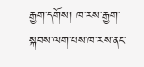རྒྱག་དགོས། ཁ་རས་རྒྱག་སྐབས་ལག་པས་ཁ་རས་ནང་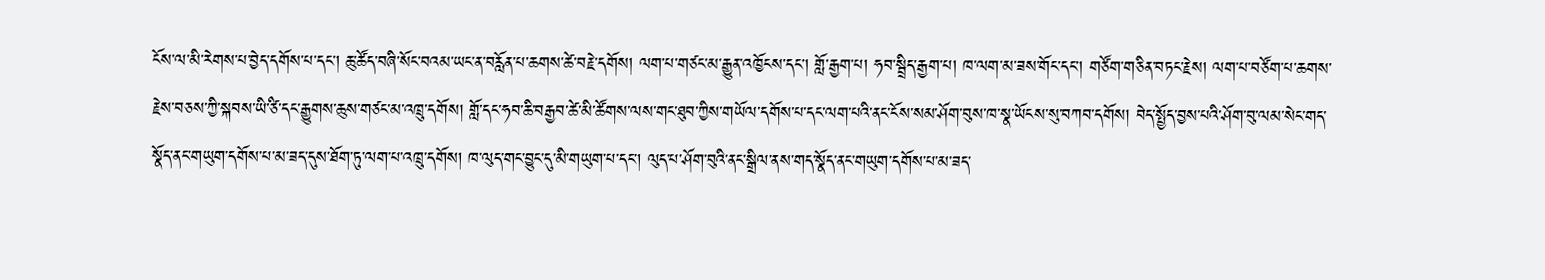ངོས་ལ་མི་རེགས་པ་བྱེད་དགོས་པ་དང་། ཆུ་ཚོད་བཞི་སོང་བའམ་ཡང་ན་བརློན་པ་ཆགས་ཚེ་བརྗེ་དགོས། ལག་པ་གཙང་མ་རྒྱུན་འཁྱོངས་དང་། གློ་རྒྱག་པ། ཧབ་སྦྲིད་རྒྱག་པ། ཁ་ལག་མ་ཟས་གོང་དང་། གཙོག་གཅིན་བཏང་རྗེས། ལག་པ་བཙོག་པ་ཆགས་རྗེས་བཅས་ཀྱི་སྐབས་ཡི་ཙི་དང་རྒྱུགས་ཆུས་གཙང་མ་འཁྲུ་དགོས། གློ་དང་ཧབ་ཆི་བརྒྱབ་ཚེ་མི་ཚོགས་ལས་གང་ཐུབ་ཀྱིས་གཡོལ་དགོས་པ་དང་ལག་པའི་ནང་ངོས་སམ་ཤོག་བུས་ཁ་སྣ་ཡོངས་སུ་བཀབ་དགོས། བེད་སྤྱོད་བྱས་པའི་ཤོག་བུ་ལམ་སེང་གད་སྣོད་ནང་གཡུག་དགོས་པ་མ་ཟད་དུས་ཐོག་ཏུ་ལག་པ་འཁྲུ་དགོས། ཁ་ལུད་གང་བྱུང་དུ་མི་གཡུག་པ་དང་། ལུད་པ་ཤོག་བུའི་ནང་སྒྲིལ་ནས་གད་སྣོད་ནང་གཡུག་དགོས་པ་མ་ཟད་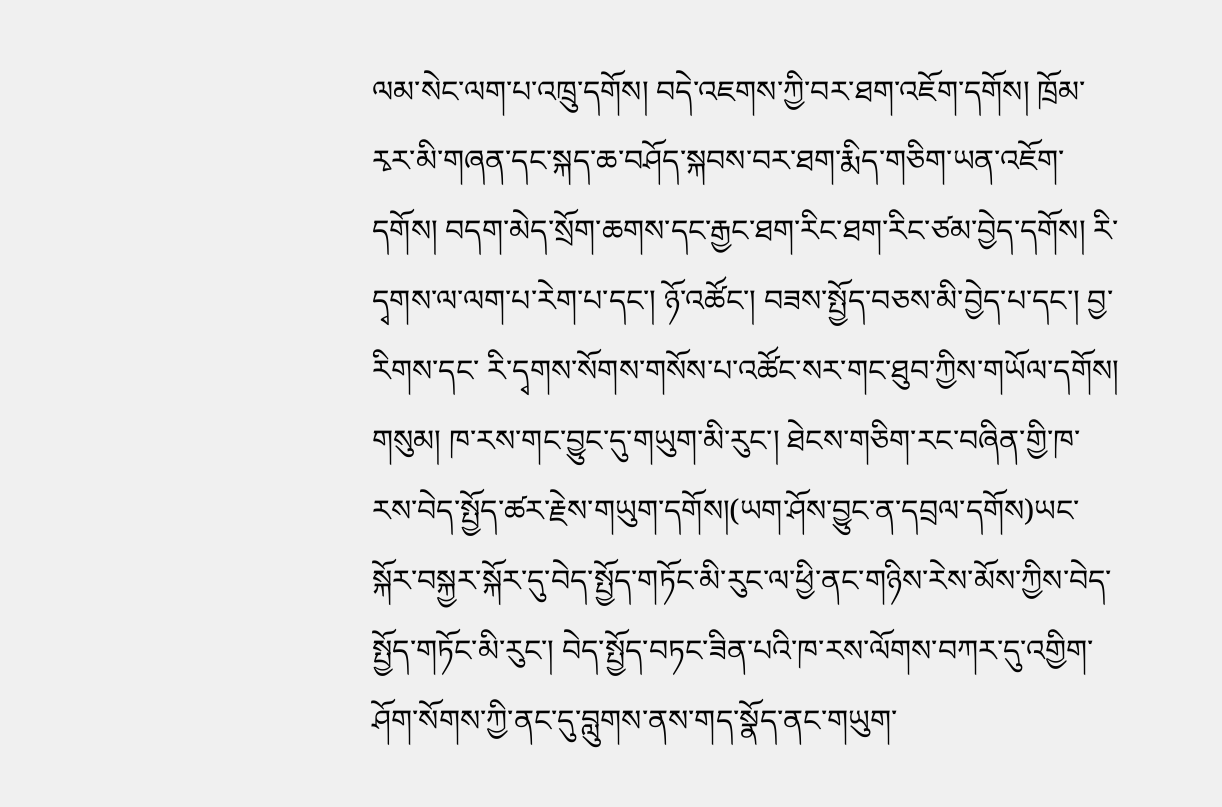ལམ་སེང་ལག་པ་འཁྲུ་དགོས། བདེ་འཇགས་ཀྱི་བར་ཐག་འཇོག་དགོས། ཁྲོམ་རྭར་མི་གཞན་དང་སྐད་ཆ་བཤོད་སྐབས་བར་ཐག་རྨིད་གཅིག་ཡན་འཇོག་དགོས། བདག་མེད་སྲོག་ཆགས་དང་རྒྱང་ཐག་རིང་ཐག་རིང་ཙམ་བྱེད་དགོས། རི་དྭགས་ལ་ལག་པ་རེག་པ་དང་། ཉོ་འཚོང་། བཟས་སྤྱོད་བཅས་མི་བྱེད་པ་དང་། བྱ་རིགས་དང་ རི་དྭགས་སོགས་གསོས་པ་འཚོང་སར་གང་ཐུབ་ཀྱིས་གཡོལ་དགོས།
གསུམ། ཁ་རས་གང་བྱུང་དུ་གཡུག་མི་རུང་། ཐེངས་གཅིག་རང་བཞིན་གྱི་ཁ་རས་བེད་སྤྱོད་ཚར་རྗེས་གཡུག་དགོས།(ཡག་ཤོས་བྱུང་ན་དབྲལ་དགོས)ཡང་སྐོར་བསྐྱར་སྐོར་དུ་བེད་སྤྱོད་གཏོང་མི་རུང་ལ་ཕྱི་ནང་གཉིས་རེས་མོས་ཀྱིས་བེད་སྤྱོད་གཏོང་མི་རུང་། བེད་སྤྱོད་བཏང་ཟིན་པའི་ཁ་རས་ལོགས་བཀར་དུ་འགྱིག་ཤོག་སོགས་ཀྱི་ནང་དུ་བླུགས་ནས་གད་སྣོད་ནང་གཡུག་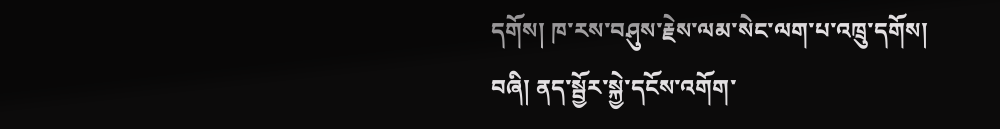དགོས། ཁ་རས་བཤུས་རྗེས་ལམ་སེང་ལག་པ་འཁྲུ་དགོས།
བཞི། ནད་སྦྱོར་སྐྱེ་དངོས་འགོག་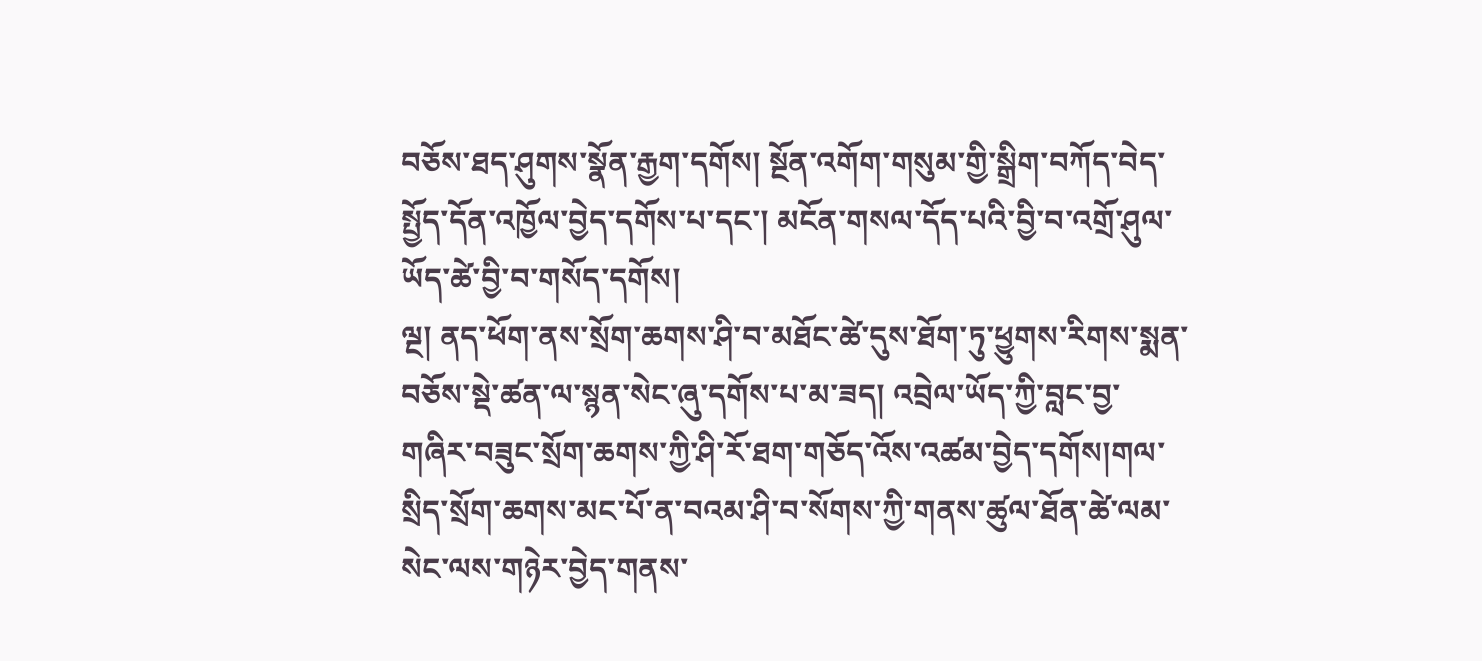བཅོས་ཐད་ཤུགས་སྣོན་རྒྱག་དགོས། སྔོན་འགོག་གསུམ་གྱི་སྒྲིག་བཀོད་བེད་སྤྱོད་དོན་འཁྱོལ་བྱེད་དགོས་པ་དང་། མངོན་གསལ་དོད་པའི་བྱི་བ་འགྲོ་ཤུལ་ཡོད་ཚེ་བྱི་བ་གསོད་དགོས།
ལྔ། ནད་ཕོག་ནས་སྲོག་ཆགས་ཤི་བ་མཐོང་ཚེ་དུས་ཐོག་ཏུ་ཕྱུགས་རིགས་སྨན་བཅོས་སྡེ་ཚན་ལ་སྙན་སེང་ཞུ་དགོས་པ་མ་ཟད། འབྲེལ་ཡོད་ཀྱི་བླང་བྱ་གཞིར་བཟུང་སྲོག་ཆགས་ཀྱི་ཤི་རོ་ཐག་གཅོད་འོས་འཚམ་བྱེད་དགོས།གལ་སྲིད་སྲོག་ཆགས་མང་པོ་ན་བའམ་ཤི་བ་སོགས་ཀྱི་གནས་ཚུལ་ཐོན་ཚེ་ལམ་སེང་ལས་གཉེར་བྱེད་གནས་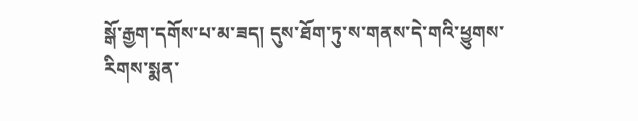སྒོ་རྒྱག་དགོས་པ་མ་ཟད། དུས་ཐོག་ཏུ་ས་གནས་དེ་གའི་ཕྱུགས་རིགས་སྨན་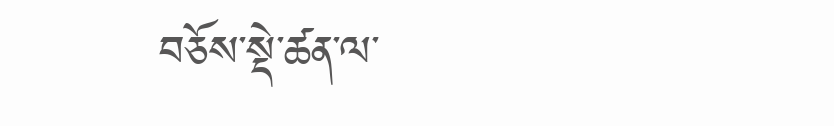བཅོས་སྡེ་ཚན་ལ་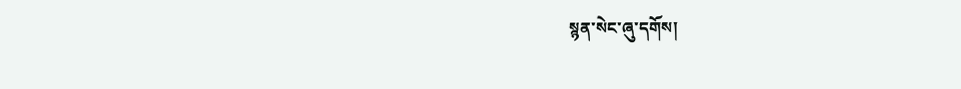སྙན་སེང་ཞུ་དགོས།